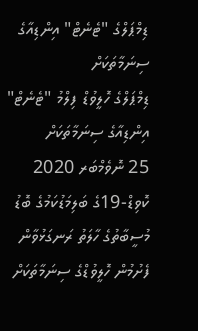ޑިމްޕަލްގެ "ޓެނެޓް" އިންޑިއާގެ ސިނަމާތަކަށް
ޑިމްޕަލްގެ ހޮލީވުޑް ފިލްމު "ޓެނެޓް" އިންޑިއާގެ ސިނަމާތަކަށް
25 ނޮވެމްބަރ 2020
ކޮވިޑް-19ގެ ބަލިމަޑުކަމުގެ ބޮޑު މުސީބާތުގެ ހާލަތު ރަނގަޅުވާން ފެށުމުން ހޮލީވުޑްގެ ސިނަމާތަކަށް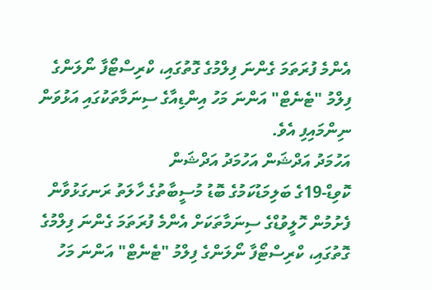އެންމެ ފުރަތަމަ ގެންނަ ފިލްމުގެ ގޮތުގައި، ކްރިސްޓޯފާ ނޯލަންގެ ފިލްމު "ޓެނެޓް" އަންނަ މަހު އިންޑިއާގެ ސިނަމާތަކުގައި އަޅުވަން ނިންމައިފި އެވެ.
އަހުމަދު އަދްޝަން އަހުމަދު އަދްޝަން
ކޮވިޑް-19ގެ ބަލިމަޑުކަމުގެ ބޮޑު މުސީބާތުގެ ހާލަތު ރަނގަޅުވާން ފެށުމުން ހޮލީވުޑްގެ ސިނަމާތަކަށް އެންމެ ފުރަތަމަ ގެންނަ ފިލްމުގެ ގޮތުގައި، ކްރިސްޓޯފާ ނޯލަންގެ ފިލްމު "ޓެނެޓް" އަންނަ މަހު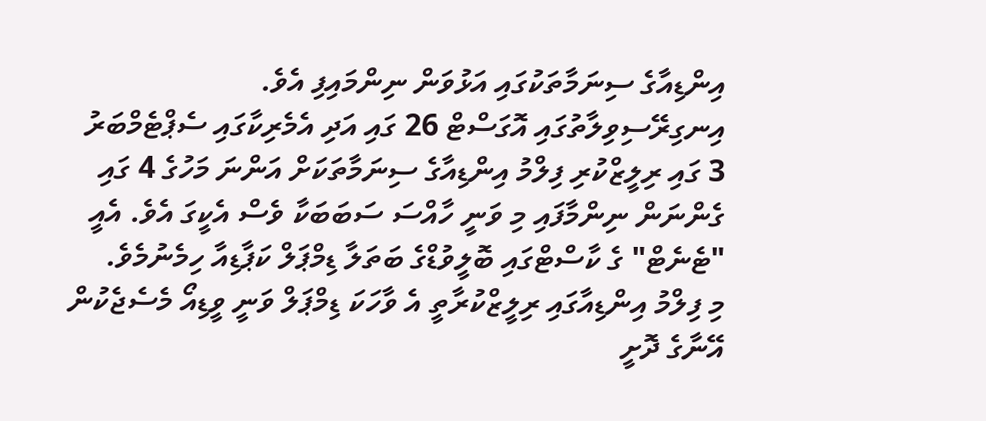އިންޑިއާގެ ސިނަމާތަކުގައި އަޅުވަން ނިންމައިފި އެވެ.
އިނގިރޭސިވިލާތުގައި އޮގަސްޓް 26 ގައި އަދި އެމެރިކާގައި ސެޕްޓެމްބަރު 3 ގައި ރިލީޒްކުރި ފިލްމު އިންޑިއާގެ ސިނަމާތަކަށް އަންނަ މަހުގެ 4 ގައި ގެންނަން ނިންމާފައި މި ވަނީ ހާއްސަ ސަބަބަކާ ވެސް އެކީގަ އެވެ. އެއީ "ޓެނެޓް" ގެ ކާސްޓްގައި ބޮލީވުޑްގެ ބަތަލާ ޑިމްޕަލް ކަޕާޑިއާ ހިމެނުމެވެ.
މި ފިލްމު އިންޑިއާގައި ރިލީޒްކުރާތީ އެ ވާހަކަ ޑިމްޕަލް ވަނީ ވީޑިއޯ މެސެޖެކުން އޭނާގެ ދޮށީ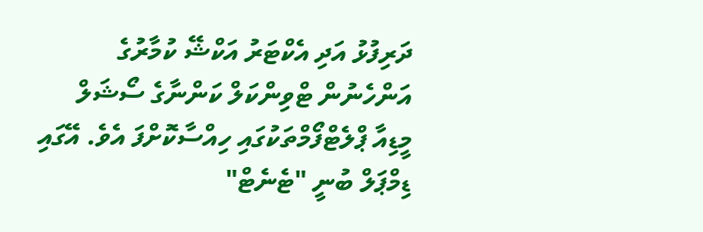ދަރިފުޅު އަދި އެކްޓަރު އަކްޝޭ ކުމާރުގެ އަންހެނުން ޓްވިންކަލް ކަންނާގެ ސޯޝަލް މީޑިއާ ޕްލެޓްފޯމްތަކުގައި ހިއްސާކޮށްފަ އެވެ. އޭގައި ޑިމްޕަލް ބުނީ "ޓެނެޓް"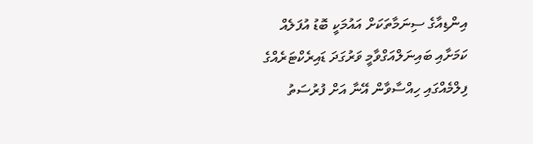އިންޑިއާގެ ސިނަމާތަކަށް އައުމަކީ ބޮޑު އުފަލެއް ކަމަށާއި ބައިނަލްއަގްވާމީ ވަރުގަދަ ޑައިރެކްޓަރެއްގެ ފިލްމެއްގައި ހިއްސާވާން އޭނާ އަށް ފުރުސަތު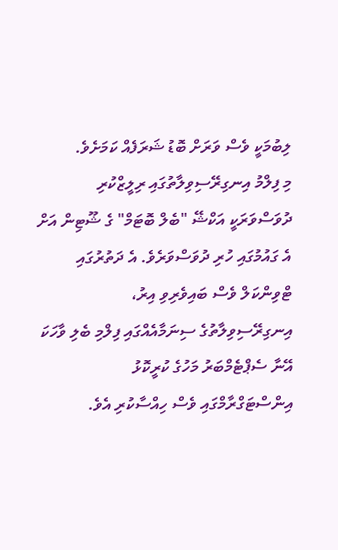ލިބުމަކީ ވެސް ވަރަށް ބޮޑު ޝަރަފެއް ކަމަށެވެ.
މި ފިލްމު އިނގިރޭސިވިލާތުގައި ރިލީޒްކުރި ދުވަސްވަރަކީ އަކްޝޭ "ބެލް ބޮޓަމް" ގެ ޝޫޓިން އަށް އެ ގައުމުގައި ހުރި ދުވަސްވަރެވެ. އެ ދަތުރުގައި ޓްވިންކަލް ވެސް ބައިވެރިވި އިރު، އިނގިރޭސިވިލާތުގެ ސިނަމާއެއްގައި ފިލްމި ބެލި ވާހަކަ އޭނާ ސެޕްޓެމްބަރު މަހުގެ ކުރީކޮޅު އިންސްޓަގްރާމްގައި ވެސް ހިއްސާކުރި އެވެ.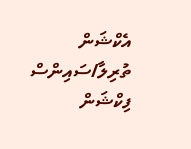އެކްޝަން ތުރިލާ/ސައިންސް ފިކްޝަން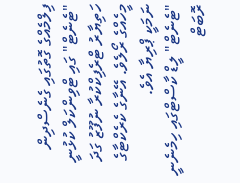ފިލްމެއްގެ ގޮތުގައި ގެނެސްދިން "ޓެނެޓް" ގައި ޓްވިންކަލް ކުޅުނީ ހަތިޔާރު ޓްރެފިކްކުރާ ނުފޫޒު ގަދަ މީހެއްގެ ރޯލެވެ. އޭނާގެ ކެރެކްޓާގެ ނަމަކީ ޕްރިޔާ އެވެ.
"ޓެނެޓް" ލީޑް ކާސްޓްގައި ހިމެނެނީ ރޮބަޓް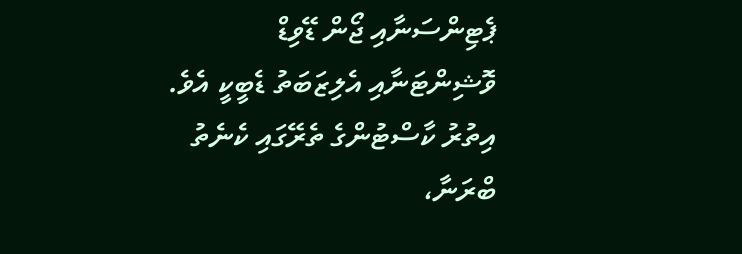ޕެޓިންސަނާއި ޖޯން ޑޭވިޑް ވޮޝިންޓަނާއި އެލިޒަބަތު ޑެބީކީ އެވެ. އިތުރު ކާސްޓުންގެ ތެރޭގައި ކެނެތު ބްރަނާ،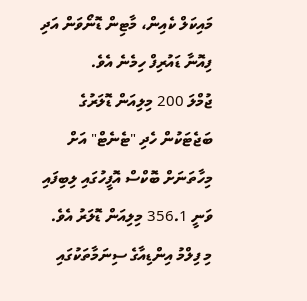މައިކަލް ކެއިން، މާޓިން ޑޮނޯވަން އަދި ފިއޮނާ ޑައުރިފް ހިމެނެ އެވެ.
ޖުމްލަ 200 މިލިއަން ޑޮލަރުގެ ބަޖެޓަކުން ހެދި "ޓެނެޓް" އަށް މިހާތަނަށް ބޮކްސް އޮފީހުގައި ލިބިފައި ވަނީ 356.1 މިލިއަން ޑޮލަރު އެވެ.
މި ފިލްމު އިންޑިއާގެ ސިނަމާތަކުގައި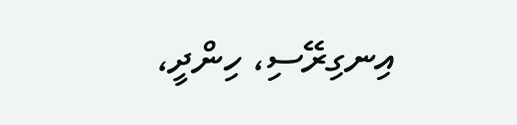އިނގިރޭސި، ހިންދީ،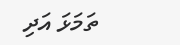ތަމަޅަ އަދި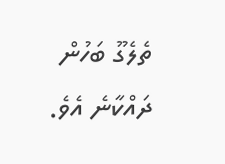ތެލެގޫ ބަހުން ދައްކާނެ އެވެ.